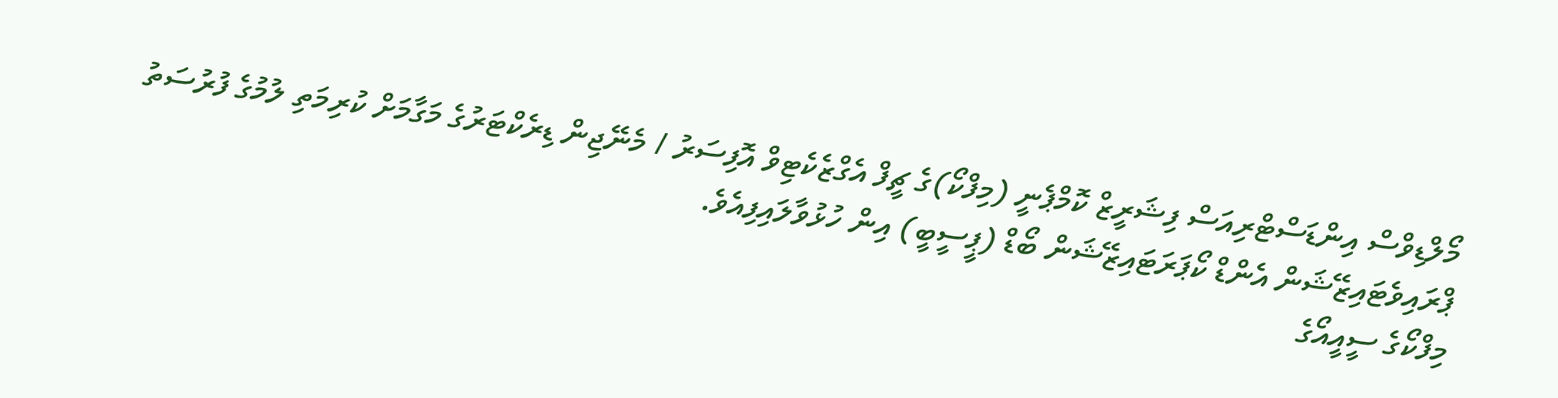މޯލްޑިވްސް އިންޑަސްޓްރިއަސް ފިޝަރީޒް ކޮމްޕެނީ (މިފްކޯ)ގެ ޗީފް އެގްޒެކެޓިވް އޮފިސަރު / މެނޭޖިން ޑިރެކްޓަރުގެ މަގާމަށް ކުރިމަތި ލުމުގެ ފުރުސަތު ޕްރައިވެޓައިޒޭޝަން އެންޑް ކޯޕަރަޓައިޒޭޝަން ބޯޑް (ޕީސީބީ) އިން ހުޅުވާލައިފިއެވެ.
މިފްކޯގެ ސީއީއޯގެ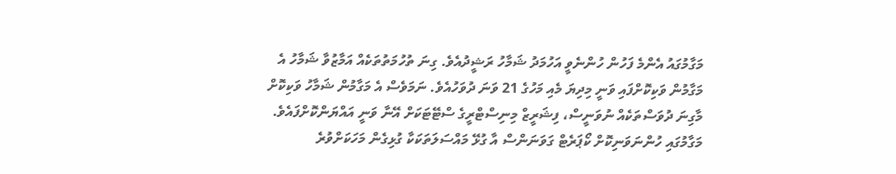މަގާމުގައު އެންމެ ފަހުން ހުންނެވީ އަހުމަދު ޝަމާހު ރަޝީދުއެވެ. ގިނަ ތުހުމަތުތަކެއް އަމާޒުވާ ޝަމާހު އެ މަގާމުން ވަކިކޮށްފައި ވަނީ މިދިޔަ މެއި މަހުގެ 21 ވަނަ ދުވަހުއެވެ. ނަމަވެސް އެ މަގާމުން ޝަމާހު ވަކިކޮށް މާގިނަ ދުވަސްތަކެއް ނުވަނީސް، ފިޝަރީޒް މިނިސްޓްރީގެ ސްޓޭޓަކަށް އޭނާ ވަނީ އައްޔަންކޮށްފައެވެ.
މަގާމުގައި ހުންނަވަނިކޮށް ކޯޕަރެޓް ގަވަނަންސް އާ ގުޅޭ މައްސަލަތަކަކާ ގުޅިގެން މަހަކަށްވުރެ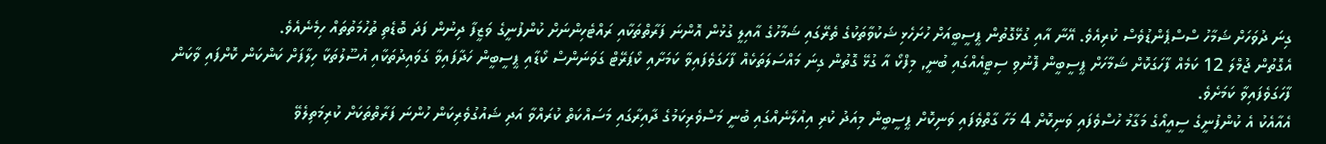ގިނަ ދުވަހަށް ޝަމާހު ސްސްޕެންޑުވެސް ކުރިއެވެ. އޭނާ އާއި ގުޅޭގޮތުން ޕީސީބީއަށް ހުށަހެޅި ޝަކުވާތަކުގެ ތެރޭގައި ޝަމާހުގެ އާއިލީ ގުޅުން އޮންނަ ފަރާތްތަކާއި ރައްޓެހިންނަށް ކުންފުނީގެ ވަޒީފާ ދިނުން ފަދަ ބޮޑެތި ތުހުމަތުތައް ހިމެނެއެވެ.
އެގޮތުން ޖުމްލަ 12 ކަމެއް ފާހަގަކޮށް ޝަމާހަށް ޕީސީބީން ފޮނުވި ސިޓީއެއްގައި ބުނީ, މިފްކޯ އާ ގުޅޭ ގޮތުން ގިނަ މައްސަލަތަކެއް ފާހަގަވެފައިވާ ކަމަށާއި ކޯޕަރޭޓް ގަވަނަންސް ކޯޑާއި ޕީސީބީން ހަދާފައިވާ ގަވައިދުތަކާއި އުސޫލުތަކާ ހިލާފަށް ކަންކަން ކޮށްފައި ވާކަން ފާހަގަވެފައިވާ ކަމަށެވެ.
އެއާއެކު އެ ކުންފުނީގެ ސީއީއޯގެ މަގާމު ހުސްވެފައި ވަނިކޮށް 4 މަހާ ގާތްވެފައި ވަނިކޮށް ޕީސީބީން މިއަދު ކުރި އިއުލާނެއްގައި ބުނީ މަސްވެރިކަމުގެ ދާއިރާގައި މަސައްކަތް ކުރައްވާ އަދި ޝައުގުވެރިކަން ހުންނަ ފަރާތްތަކަށް ކުރިމަތިލެވޭ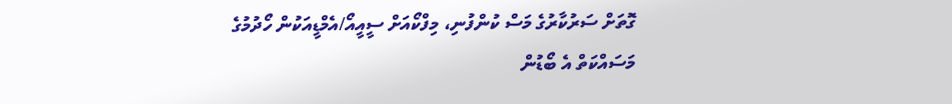ގޮތަށް ސަރުކާރުގެ މަސް ކުންފުނި، މިފްކޯއަށް ސީއީއޯ/އެމްޑީއަކުން ހޯދުމުގެ މަސައްކަތް އެ ބޯޑުން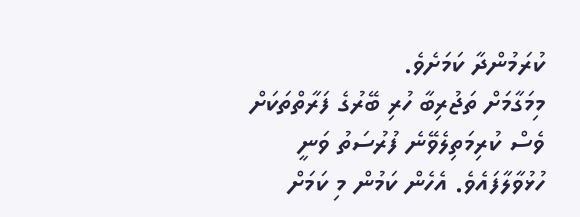ކުރަމުންދާ ކަމަށެވެ.
މިމަގާމަށް ތަޖުރިބާ ހުރި ބޭރުގެ ފަރާތްތަކަށް ވެސް ކުރިމަތިލެވޭނެ ފުރުސަތު ވަނީ ހުޅުވާލާފައެވެ. އެހެން ކަމުން މި ކަމަށް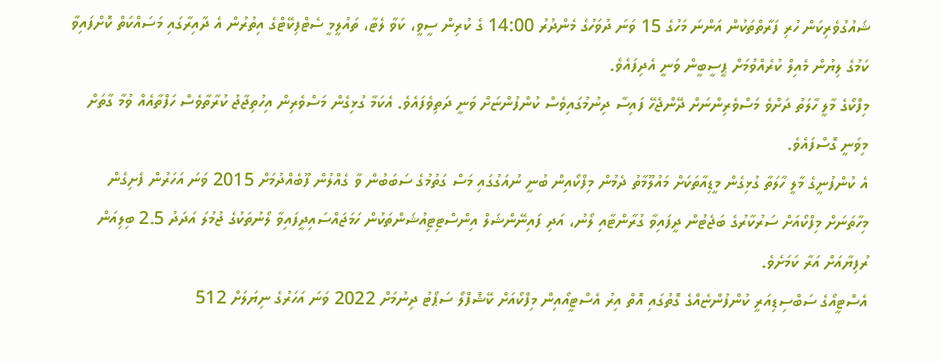ޝައުގުވެރިކަން ހުރި ފަރާތްތަކުން އަންނަ މަހުގެ 15 ވަނަ ދުވަހުގެ މެންދުރު 14:00 ގެ ކުރިން ސީވީ، ކަވާ ލެޓާ، ތައުލީމީ ސެޓްފިކޭޓްގެ އިތުރުން އެ ދާއިރާގައި މަސައްކަތް ކޮށްފައިވާ ކަމުގެ ލިޔުން މެއިލް ކުރެއްވުމަށް ޕީސީބީން ވަނީ އެދިފައެވެ.
މިފްކޯގެ މާލީ ހާލަތު ދަށްވެ މަސްވެރިންނަށް ދޭންޖެހޭ ފައިސާ ދިނުމުގައިވެސް ކުންފުންޏަށް ވަނީ ދަތިވެފައެވެ. އެކަމާ ގުޅިގެން މަސްވެރިން އިހުތިޖާޖު ކުރާތާވެސް ހަފްތާއެއް ވުމާ ގާތަށް މިވަނީ ގޮސްފައެވެ.
އެ ކުންފުނީގެ މާލީ ހާލަތާ ގުޅިގެން މީޑިއާތަކަށް މައުލޫމާތު ދެމުން މިފްކޯއިން ބުނީ ނުއަގުގައި މަސް ގަތުމުގެ ސަބަބުން ވާ ގެއްލުން ފޫބެއްދުމަށް 2015 ވަނަ އަހަރުން ފެށިގެން މިހާތަނަށް މިފްކޯއަށް ސަރުކާރުގެ ބަޖެޓުން ދީފައިވާ ގުރާންޓާއި ލޯނު، އަދި ފައިނޭންޝަލް އިންސްޓިޓިއުޝަންތަކުން ހަމަޖައްސައިދީފައިވާ ލޯނުތަކުގެ ޖުމުލަ އަދަދު 2.5 ބިލިއަން ރުފިޔާއަށް އަރާ ކަމަށެވެ.
އެސްޓީއޯގެ ސަބްސިޑިއަރީ ކުންފުންޏެއްގެ ގޮތުގައި އޮތް އިރު އެސްޓީއޯއިން މިފްކޯއަށް ކޭޝްފްލޯ ސަޕޯޓު ދިނުމަށް 2022 ވަނަ އަހަރުގެ ނިޔަލަށް 512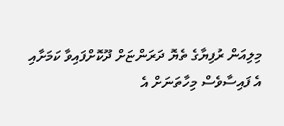މިލިއަން ރުފިޔާގެ ތެޔޮ ދަރަންޏަށް ދޫކޮށްފައިވާ ކަމަށާއި އެ ފައިސާވެސް މިހާތަނަށް އެ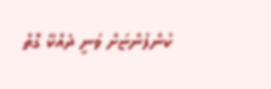ކުންފުންޏަށް ވަނީ ދެއްކޭ ގޮތް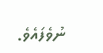ނުވެފައެވެ.